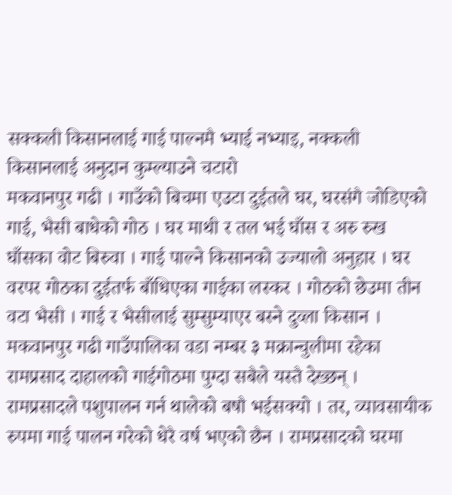सक्कली किसानलाई गाई पाल्नमै भ्याई नभ्याइ, नक्कली किसानलाई अनुदान कुम्ल्याउने चटारो
मकवानपुर गढी । गाउँको बिचमा एउटा दुईतले घर, घरसंगै जोडिएको गाई, भैसी बाधेको गोठ । घर माथी र तल भई घाँस र अरु रुख घाँसका वोट बिरुवा । गाई पाल्ने किसानको उज्यालो अनुहार । घर वरपर गोठका दुईतर्फ बाँधिएका गाईका लस्कर । गोठको छेउमा तीन वटा भैसी । गाई र भैसीलाई सुम्सुम्याएर बस्ने दुव्ला किसान । मकवानपुर गढी गाउँपालिका वडा नम्बर ३ मक्रान्चुलीमा रहेका रामप्रसाद दाहालको गाईगोठमा पुग्दा सबैले यस्तै देख्छन् ।
रामप्रसादले पशुपालन गर्न थालेको बषौ भईसक्यो । तर, व्यावसायीक रुपमा गाई पालन गरेको धेरै वर्ष भएको छैन । रामप्रसादको घरमा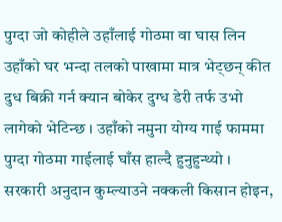पुग्दा जो कोहीले उहाँलाई गोठमा वा घास लिन उहाँको घर भन्दा तलको पाखामा मात्र भेट्छन् कीत दुध बिक्री गर्न क्यान बोकेर दुग्ध डेरी तर्फ उभो लागेको भेटिन्छ । उहाँको नमुना योग्य गाई फाममा पुग्दा गोठमा गाईलाई घाँस हाल्दै हुनुहुन्थ्यो ।
सरकारी अनुदान कुम्ल्याउने नक्कली किसान होइन,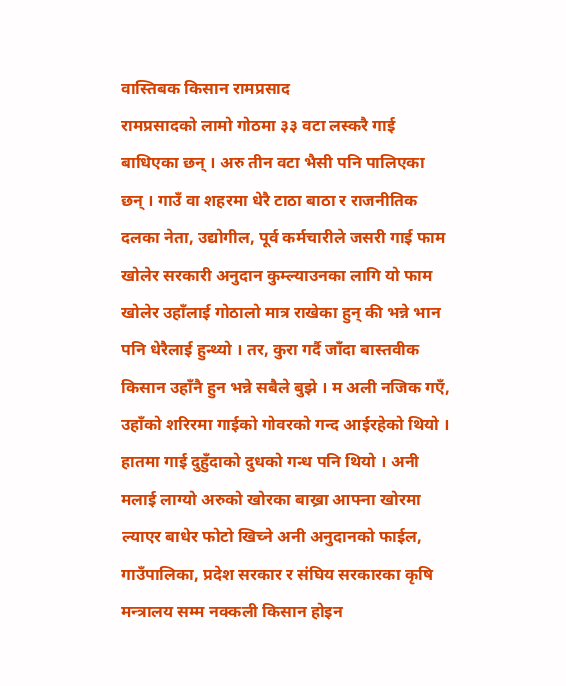वास्तिबक किसान रामप्रसाद
रामप्रसादको लामो गोठमा ३३ वटा लस्करै गाई बाधिएका छन् । अरु तीन वटा भैसी पनि पालिएका छन् । गाउँ वा शहरमा धेरै टाठा बाठा र राजनीतिक दलका नेता, उद्योगील, पूर्व कर्मचारीले जसरी गाई फाम खोलेर सरकारी अनुदान कुम्ल्याउनका लागि यो फाम खोलेर उहाँलाई गोठालो मात्र राखेका हुन् की भन्ने भान पनि धेरैलाई हुन्थ्यो । तर, कुरा गर्दै जाँदा बास्तवीक किसान उहाँनै हुन भन्ने सबैले बुझे । म अली नजिक गएँ, उहाँको शरिरमा गाईको गोवरको गन्द आईरहेको थियो । हातमा गाई दुहुँदाको दुधको गन्ध पनि थियो । अनी मलाई लाग्यो अरुको खोरका बाख्रा आफ्ना खोरमा ल्याएर बाधेर फोटो खिच्ने अनी अनुदानको फाईल, गाउँपालिका, प्रदेश सरकार र संघिय सरकारका कृषि मन्त्रालय सम्म नक्कली किसान होइन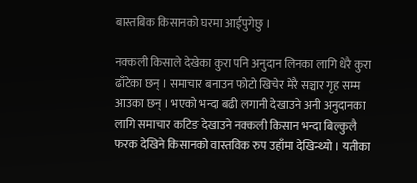बास्तबिक किसानको घरमा आईपुगेछु ।

नक्कली किसाले देखेका कुरा पनि अनुदान लिनका लागि धेरै कुरा ढाँटेका छन् । समाचार बनाउन फोटो खिचेर मेरै सञ्चार गृह सम्म आउका छन् । भएको भन्दा बढी लगानी देखाउने अनी अनुदानका लागि समाचार कटिङ देखाउने नक्कली किसान भन्दा बिल्कुलै फरक देखिने किसानको वास्तविक रुप उहाँमा देखिन्थ्यो । यतीका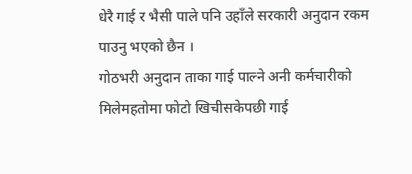धेरै गाई र भैसी पाले पनि उहाँले सरकारी अनुदान रकम पाउनु भएको छैन ।
गोठभरी अनुदान ताका गाई पाल्ने अनी कर्मचारीको मिलेमहतोमा फोटो खिचीसकेपछी गाई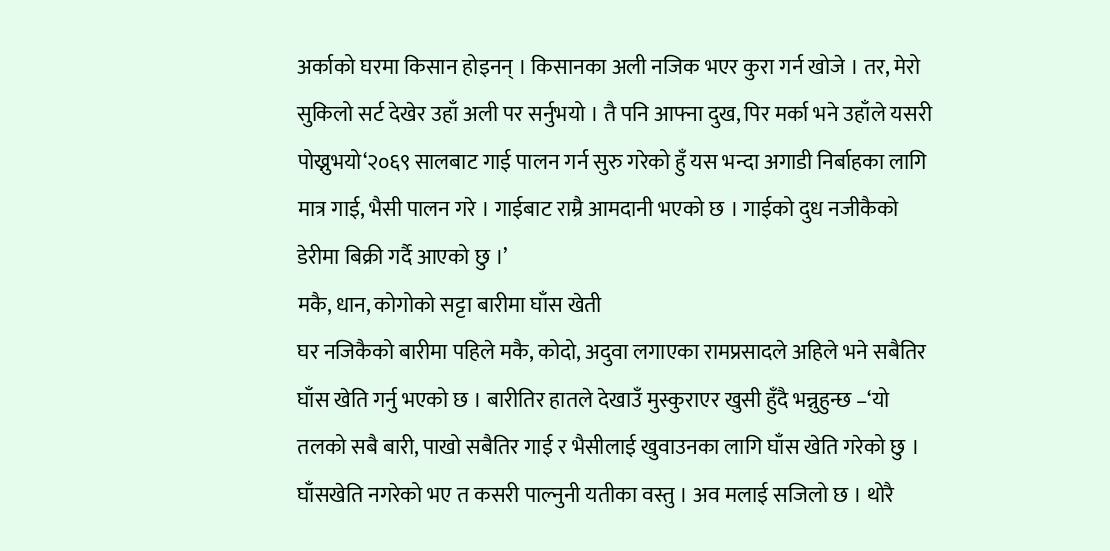अर्काको घरमा किसान होइनन् । किसानका अली नजिक भएर कुरा गर्न खोजे । तर, मेरो सुकिलो सर्ट देखेर उहाँ अली पर सर्नुभयो । तै पनि आफ्ना दुख, पिर मर्का भने उहाँले यसरी पोख्नुभयो‘२०६९ सालबाट गाई पालन गर्न सुरु गरेको हुँ यस भन्दा अगाडी निर्बाहका लागि मात्र गाई, भैसी पालन गरे । गाईबाट राम्रै आमदानी भएको छ । गाईको दुध नजीकैको डेरीमा बिक्री गर्दै आएको छु ।’
मकै, धान, कोगोको सट्टा बारीमा घाँस खेती
घर नजिकैको बारीमा पहिले मकै, कोदो, अदुवा लगाएका रामप्रसादले अहिले भने सबैतिर घाँस खेति गर्नु भएको छ । बारीतिर हातले देखाउँ मुस्कुराएर खुसी हुँदै भन्नुहुन्छ –‘यो तलको सबै बारी, पाखो सबैतिर गाई र भैसीलाई खुवाउनका लागि घाँस खेति गरेको छु । घाँसखेति नगरेको भए त कसरी पाल्नुनी यतीका वस्तु । अव मलाई सजिलो छ । थोरै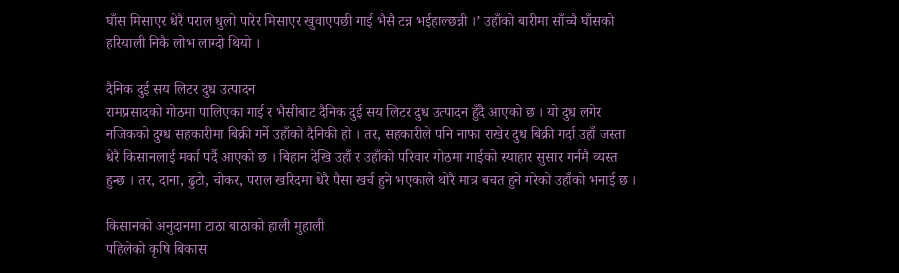घाँस मिसाएर धेरै पराल धुलो पारेर मिसाएर खुवाएपछी गाई भैसै टन्न भईहाल्छन्नी ।’ उहाँको बारीमा साँच्चै घाँसको हरियाली निकै लोभ लाग्दो थियो ।

दैनिक दुई सय लिटर दुध उत्पादन
रामप्रसादको गोठमा पालिएका गाई र भैसीबाट दैनिक दुई सय लिटर दुध उत्पादन हुँदै आएको छ । यो दुध लगेर नजिकको दुग्ध सहकारीमा बिक्री गर्ने उहाँको दैनिकी हो । तर, सहकारीले पनि नाफा राखेर दुध बिक्री गर्दा उहाँ जस्ता धेरै किसानलाई मर्का पर्दै आएको छ । बिहान देखि उहाँ र उहाँको परिवार गोठमा गाईको स्याहार सुसार गर्नमै व्यस्त हुन्छ । तर, दाना, ढुटो, चोकर, पराल खरिदमा धेरै पैसा खर्च हुने भएकाले थोरै मात्र बचत हुने गरेको उहाँको भनाई छ ।

किसानको अनुदानमा टाठा बाठाको हाली मुहाली
पहिलेको कृषि बिकास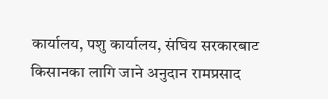कार्यालय, पशु कार्यालय, संघिय सरकारबाट किसानका लागि जाने अनुदान रामप्रसाद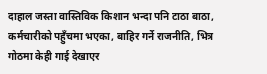दाहाल जस्ता वास्तिविक किशान भन्दा पनि टाठा बाठा, कर्मचारीको पहुँचमा भएका, बाहिर गर्ने राजनीति, भित्र गोठमा केही गाई देखाएर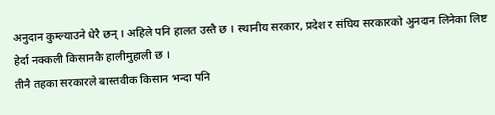अनुदान कुम्ल्याउने धेरै छन् । अहिले पनि हालत उस्तै छ । स्थानीय सरकार, प्रदेश र संघिय सरकारको अुनदान लिनेका लिष्ट हेर्दा नक्कली किसानकै हालीमुहाली छ ।
तीनै तहका सरकारले बास्तवीक किसान भन्दा पनि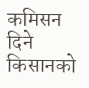कमिसन दिने किसानको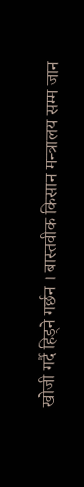खोजी गर्दै हिड्ने गर्छन । बास्तवीक किसान मन्त्रालय सम्म जान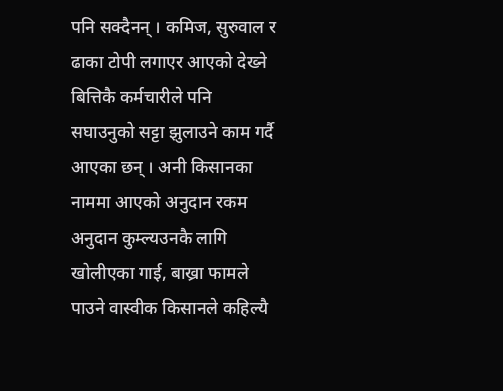पनि सक्दैनन् । कमिज, सुरुवाल र ढाका टोपी लगाएर आएको देख्ने बित्तिकै कर्मचारीले पनि सघाउनुको सट्टा झुलाउने काम गर्दै आएका छन् । अनी किसानका नाममा आएको अनुदान रकम अनुदान कुम्ल्यउनकै लागि खोलीएका गाई, बाख्रा फामले पाउने वास्वीक किसानले कहिल्यै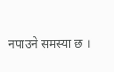नपाउने समस्या छ ।